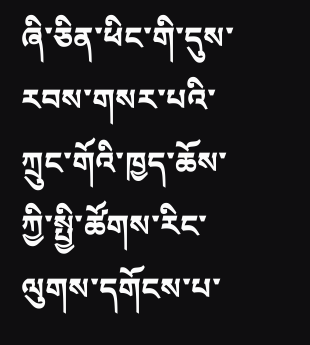ཞི་ཅིན་ཕིང་གི་དུས་རབས་གསར་པའི་ཀྲུང་གོའི་ཁྱད་ཆོས་ཀྱི་སྤྱི་ཚོགས་རིང་ལུགས་དགོངས་པ་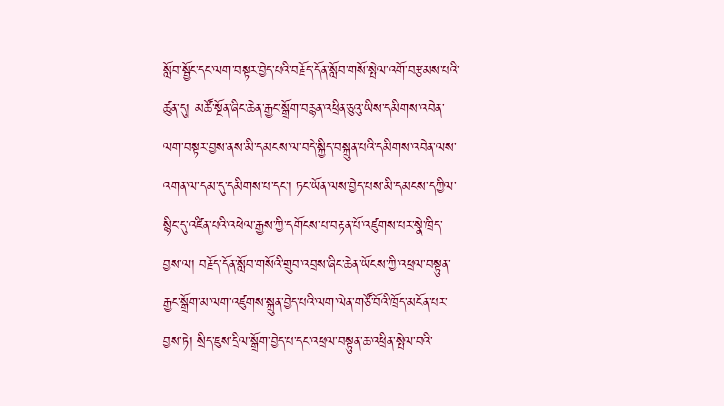སློབ་སྦྱོང་དང་ལག་བསྟར་བྱེད་པའི་བརྗོད་དོན་སློབ་གསོ་སྤེལ་འགོ་བརྩམས་པའི་ཚུན་དུ། མཚོ་སྔོན་ཞིང་ཆེན་རྒྱང་སྒྲོག་བརྙན་འཕྲིན་ཅུའུ་ཡིས་དམིགས་འབེན་ལག་བསྟར་བྱས་ནས་མི་དམངས་ལ་བདེ་སྐྱིད་བསྐྲུན་པའི་དམིགས་འབེན་ལས་འགན་ལ་དམ་དུ་དམིགས་པ་དང་། ཏང་ཡོན་ལས་བྱེད་པས་མི་དམངས་དཀྱིལ་སྙིང་དུ་འཛིན་པའི་འཕེལ་རྒྱས་ཀྱི་དགོངས་པ་བརྟན་པོ་འཛུགས་པར་སྣེ་ཁྲིད་བྱས་ལ། བརྗོད་དོན་སློབ་གསོའི་གྲུབ་འབྲས་ཞིང་ཆེན་ཡོངས་ཀྱི་འཕྲལ་བསྟུན་རྒྱང་སྒྲོག་མ་ལག་འཛུགས་སྐྲུན་བྱེད་པའི་ལག་ལེན་གཙོ་བོའི་ཁྲོད་མངོན་པར་བྱས་ཏེ། སྲིད་ཇུས་དྲིལ་སྒྲོག་བྱེད་པ་དང་འཕྲལ་བསྟུན་ཆ་འཕྲིན་སྤེལ་བའི་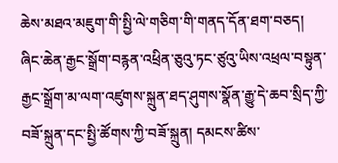ཆེས་མཐའ་མཇུག་གི་སྤྱི་ལེ་གཅིག་གི་གནད་དོན་ཐག་བཅད།
ཞིང་ཆེན་རྒྱང་སྒྲོག་བརྙན་འཕྲིན་ཅུའུ་ཏང་ཙུའུ་ཡིས་འཕྲལ་བསྟུན་རྒྱང་སྒྲོག་མ་ལག་འཛུགས་སྐྲུན་ཐད་ཤུགས་སྣོན་རྒྱུ་དེ་ཆབ་སྲིད་ཀྱི་བཟོ་སྐྲུན་དང་སྤྱི་ཚོགས་ཀྱི་བཟོ་སྐྲུན། དམངས་ཚིས་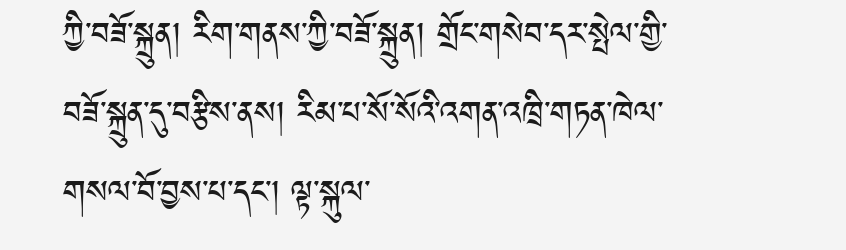ཀྱི་བཟོ་སྐྲུན། རིག་གནས་ཀྱི་བཟོ་སྐྲུན། གྲོང་གསེབ་དར་སྤེལ་གྱི་བཟོ་སྐྲུན་དུ་བརྩིས་ནས། རིམ་པ་སོ་སོའི་འགན་འཁྲི་གཏན་ཁེལ་གསལ་བོ་བྱས་པ་དང་། ལྟ་སྐུལ་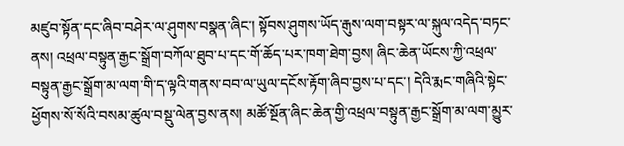མཛུབ་སྟོན་དང་ཞིབ་བཤེར་ལ་ཤུགས་བསྣན་ཞིང་། སྟོབས་ཤུགས་ཡོད་རྒུས་ལག་བསྟར་ལ་སྐུལ་འདེད་བཏང་ནས། འཕྲལ་བསྟུན་རྒྱང་སྒྲོག་བཀོལ་ཐུབ་པ་དང་གོ་ཆོད་པར་ཁག་ཐེག་བྱས། ཞིང་ཆེན་ཡོངས་ཀྱི་འཕྲལ་བསྟུན་རྒྱང་སྒྲོག་མ་ལག་གི་ད་ལྟའི་གནས་བབ་ལ་ཡུལ་དངོས་རྟོག་ཞིབ་བྱས་པ་དང་། དེའི་རྨང་གཞིའི་སྟེང་ཕྱོགས་སོ་སོའི་བསམ་ཚུལ་བསྡུ་ལེན་བྱས་ནས། མཚོ་སྔོན་ཞིང་ཆེན་གྱི་འཕྲལ་བསྟུན་རྒྱང་སྒྲོག་མ་ལག་མྱུར་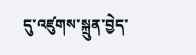དུ་འཛུགས་སྐྲུན་བྱེད་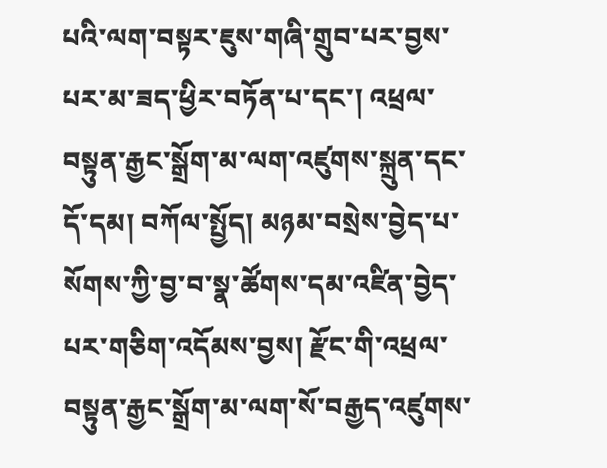པའི་ལག་བསྟར་ཇུས་གཞི་གྲུབ་པར་བྱས་པར་མ་ཟད་ཕྱིར་བཏོན་པ་དང་། འཕྲལ་བསྟུན་རྒྱང་སྒྲོག་མ་ལག་འཛུགས་སྐྲུན་དང་དོ་དམ། བཀོལ་སྤྱོད། མཉམ་བསྲེས་བྱེད་པ་སོགས་ཀྱི་བྱ་བ་སྣ་ཚོགས་དམ་འཛིན་བྱེད་པར་གཅིག་འདོམས་བྱས། རྫོང་གི་འཕྲལ་བསྟུན་རྒྱང་སྒྲོག་མ་ལག་སོ་བརྒྱད་འཛུགས་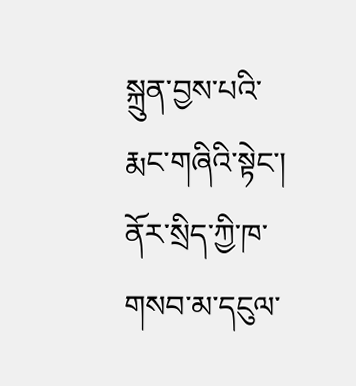སྐྲུན་བྱས་པའི་རྨང་གཞིའི་སྟེང་། ནོར་སྲིད་ཀྱི་ཁ་གསབ་མ་དངུལ་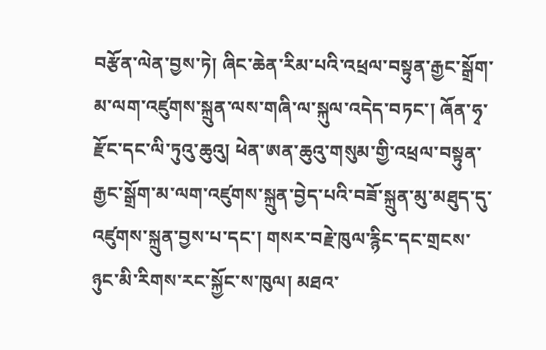བརྩོན་ལེན་བྱས་ཏེ། ཞིང་ཆེན་རིམ་པའི་འཕྲལ་བསྟུན་རྒྱང་སྒྲོག་མ་ལག་འཛུགས་སྐྲུན་ལས་གཞི་ལ་སྐུལ་འདེད་བཏང་། ཞོན་ཧྭ་རྫོང་དང་ལི་ཏུའུ་ཆུའུ། ཕེན་ཨན་ཆུའུ་གསུམ་གྱི་འཕྲལ་བསྟུན་རྒྱང་སྒྲོག་མ་ལག་འཛུགས་སྐྲུན་བྱེད་པའི་བཟོ་སྐྲུན་མུ་མཐུད་དུ་འཛུགས་སྐྲུན་བྱས་པ་དང་། གསར་བརྗེ་ཁུལ་རྙིང་དང་གྲངས་ཉུང་མི་རིགས་རང་སྐྱོང་ས་ཁུལ། མཐའ་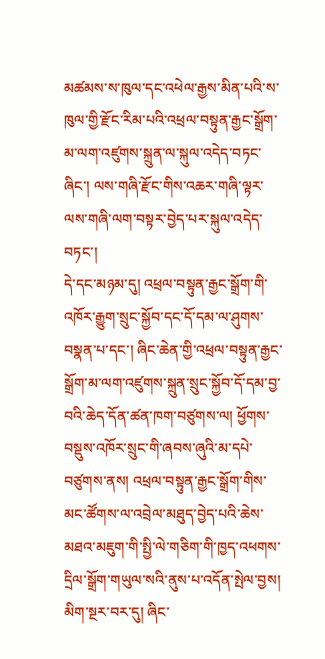མཚམས་ས་ཁུལ་དང་འཕེལ་རྒྱས་མིན་པའི་ས་ཁུལ་གྱི་རྫོང་རིམ་པའི་འཕྲལ་བསྟུན་རྒྱང་སྒྲོག་མ་ལག་འཛུགས་སྐྲུན་ལ་སྐུལ་འདེད་བཏང་ཞིང་། ལས་གཞི་རྫོང་གིས་འཆར་གཞི་ལྟར་ལས་གཞི་ལག་བསྟར་བྱེད་པར་སྐུལ་འདེད་བཏང་།
དེ་དང་མཉམ་དུ། འཕྲལ་བསྟུན་རྒྱང་སྒྲོག་གི་འཁོར་རྒྱུག་སྲུང་སྐྱོབ་དང་དོ་དམ་ལ་ཤུགས་བསྣན་པ་དང་། ཞིང་ཆེན་གྱི་འཕྲལ་བསྟུན་རྒྱང་སྒྲོག་མ་ལག་འཛུགས་སྐྲུན་སྲུང་སྐྱོབ་དོ་དམ་བྱ་བའི་ཆེད་དོན་ཚན་ཁག་བཙུགས་ལ། ཕྱོགས་བསྡུས་འཁོར་སྲུང་གི་ཞབས་ཞུའི་མ་དཔེ་བཙུགས་ནས། འཕྲལ་བསྟུན་རྒྱང་སྒྲོག་གིས་མང་ཚོགས་ལ་འབྲེལ་མཐུད་བྱེད་པའི་ཆེས་མཐའ་མཇུག་གི་སྤྱི་ལེ་གཅིག་གི་ཁྱད་འཕགས་དྲིལ་སྒྲོག་གཡུལ་སའི་ནུས་པ་འདོན་སྤེལ་བྱས། མིག་སྔར་བར་དུ། ཞིང་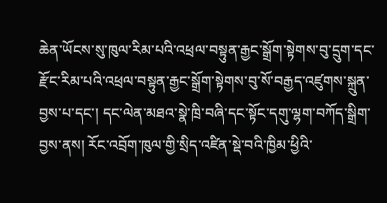ཆེན་ཡོངས་སུ་ཁུལ་རིམ་པའི་འཕྲལ་བསྟུན་རྒྱང་སྒྲོག་སྟེགས་བུ་དྲུག་དང་རྫོང་རིམ་པའི་འཕྲལ་བསྟུན་རྒྱང་སྒྲོག་སྟེགས་བུ་སོ་བརྒྱད་འཛུགས་སྐྲུན་བྱས་པ་དང་། དང་ལེན་མཐའ་སྣེ་ཁྲི་བཞི་དང་སྟོང་དགུ་ལྷག་བཀོད་སྒྲིག་བྱས་ནས། རོང་འབྲོག་ཁུལ་གྱི་སྲིད་འཛིན་སྡེ་བའི་ཁྱིམ་ཕྱིའི་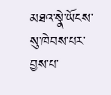མཐའ་སྣེ་ཡོངས་སུ་ཁེབས་པར་བྱས་པ་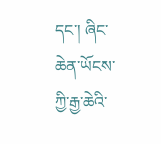དང་། ཞིང་ཆེན་ཡོངས་ཀྱི་རྒྱ་ཆེའི་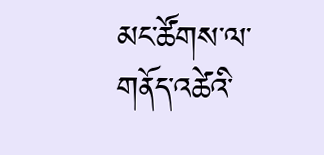མང་ཚོགས་ལ་གནོད་འཚེའི་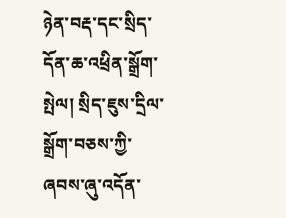ཉེན་བརྡ་དང་སྲིད་དོན་ཆ་འཕྲིན་སྒྲོག་སྤེལ། སྲིད་ཇུས་དྲིལ་སྒྲོག་བཅས་ཀྱི་ཞབས་ཞུ་འདོན་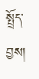སྤྲོད་བྱས།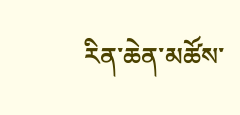རིན་ཆེན་མཚོས་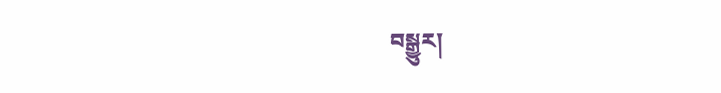བསྒྱུར།